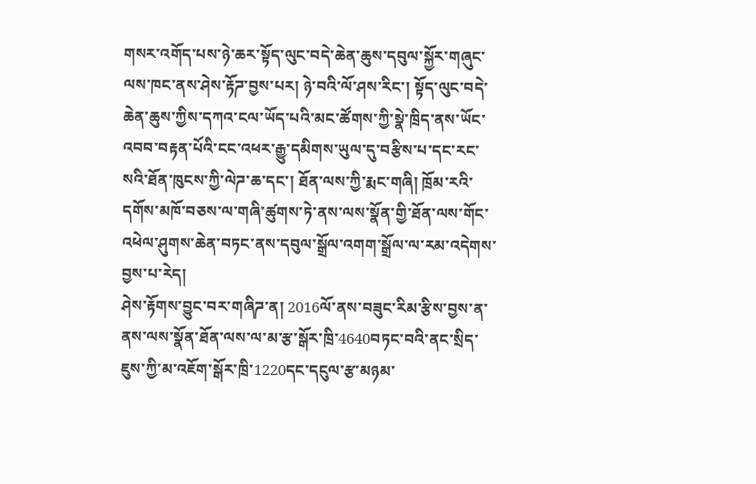གསར་འགོད་པས་ཉེ་ཆར་སྟོད་ལུང་བདེ་ཆེན་ཆུས་དབུལ་སྐྱོར་གཞུང་ལས་ཁང་ནས་ཤེས་རྟོཌ་བྱས་པར། ཉེ་བའི་ལོ་ཤས་རིང་། སྟོད་ལུང་བདེ་ཆེན་ཆུས་ཀྱིས་དཀའ་ངལ་ཡོད་པའི་མང་ཚོགས་ཀྱི་སྣེ་ཁྲིད་ནས་ཡོང་འབབ་བརྟན་པོའི་ངང་འཕར་རྒྱུ་དམིགས་ཡུལ་དུ་བརྩིས་པ་དང་རང་སའི་ཐོན་ཁུངས་ཀྱི་ལེཌ་ཆ་དང་། ཐོན་ལས་ཀྱི་རྨང་གཞི། ཁྲོམ་རའི་དགོས་མཁོ་བཅས་ལ་གཞི་ཚུགས་ཏེ་ནས་ལས་སྣོན་གྱི་ཐོན་ལས་གོང་འཕེལ་ཤུགས་ཆེན་བཏང་ནས་དབུལ་སྒྲོལ་འགག་སྒྲོལ་ལ་རམ་འདེགས་བྱས་པ་རེད།
ཤེས་རྟོགས་བྱུང་བར་གཞིཌ་ན། 2016ལོ་ནས་བཟུང་རིམ་རྩིས་བྱས་ན་ནས་ལས་སྣོན་ཐོན་ལས་ལ་མ་རྩ་སྒོར་ཁྲི་4640བཏང་བའི་ནང་སྲིད་ཇུས་ཀྱི་མ་འཇོག་སྒོར་ཁྲི་1220དང་དངུལ་རྩ་མཉམ་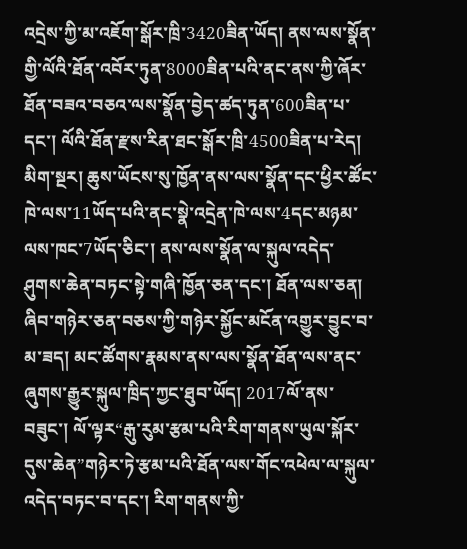འདྲེས་ཀྱི་མ་འཇོག་སྒོར་ཁྲི་3420ཟིན་ཡོད། ནས་ལས་སྣོན་གྱི་ལོའི་ཐོན་འབོར་ཏུན་8000ཟིན་པའི་ནང་ནས་ཀྱི་ཞོར་ཐོན་བཟའ་བཅའ་ལས་སྣོན་བྱེད་ཚད་ཏུན་600ཟིན་པ་དང་། ལོའི་ཐོན་རྫས་རིན་ཐང་སྒོར་ཁྲི་4500ཟིན་པ་རེད།
མིག་སྔར། ཆུས་ཡོངས་སུ་ཁྱོན་ནས་ལས་སྣོན་དང་ཕྱིར་ཚོང་ཁེ་ལས་11ཡོད་པའི་ནང་སྣེ་འདྲེན་ཁེ་ལས་4དང་མཉམ་ལས་ཁང་7ཡོད་ཅིང་། ནས་ལས་སྣོན་ལ་སྐུལ་འདེད་ཤུགས་ཆེན་བཏང་སྟེ་གཞི་ཁྱོན་ཅན་དང་། ཐོན་ལས་ཅན། ཞིབ་གཉེར་ཅན་བཅས་ཀྱི་གཉེར་སྐྱོང་མངོན་འགྱུར་བྱུང་བ་མ་ཟད། མང་ཚོགས་རྣམས་ནས་ལས་སྣོན་ཐོན་ལས་ནང་ཞུགས་རྒྱུར་སྐུལ་ཁྲིད་ཀྱང་ཐུབ་ཡོད། 2017ལོ་ནས་བཟུང་། ལོ་ལྟར“རྒུ་རུམ་རྩམ་པའི་རིག་གནས་ཡུལ་སྐོར་དུས་ཆེན”གཉེར་ཏེ་རྩམ་པའི་ཐོན་ལས་གོང་འཕེལ་ལ་སྐུལ་འདེད་བཏང་བ་དང་། རིག་གནས་ཀྱི་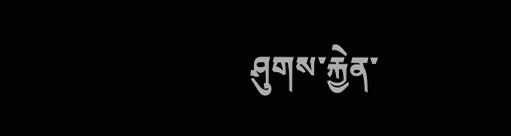ཤུགས་རྐྱེན་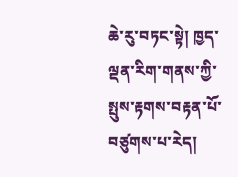ཆེ་རུ་བཏང་སྟེ། ཁྱད་ལྡན་རིག་གནས་ཀྱི་སྤུས་རྟགས་བརྟན་པོ་བཙུགས་པ་རེད།